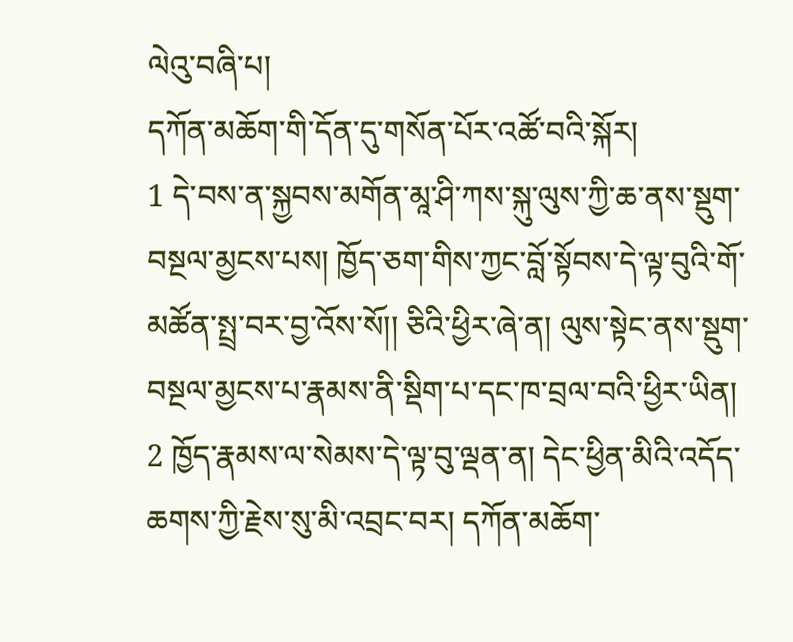ལེའུ་བཞི་པ།
དཀོན་མཆོག་གི་དོན་དུ་གསོན་པོར་འཚོ་བའི་སྐོར།
1 དེ་བས་ན་སྐྱབས་མགོན་མཱ་ཤི་ཀས་སྐུ་ལུས་ཀྱི་ཆ་ནས་སྡུག་བསྔལ་མྱངས་པས། ཁྱོད་ཅག་གིས་ཀྱང་བློ་སྟོབས་དེ་ལྟ་བུའི་གོ་མཚོན་སྤྲ་བར་བྱ་འོས་སོ།། ཅིའི་ཕྱིར་ཞེ་ན། ལུས་སྟེང་ནས་སྡུག་བསྔལ་མྱངས་པ་རྣམས་ནི་སྡིག་པ་དང་ཁ་བྲལ་བའི་ཕྱིར་ཡིན།
2 ཁྱོད་རྣམས་ལ་སེམས་དེ་ལྟ་བུ་ལྡན་ན། དེང་ཕྱིན་མིའི་འདོད་ཆགས་ཀྱི་རྗེས་སུ་མི་འབྲང་བར། དཀོན་མཆོག་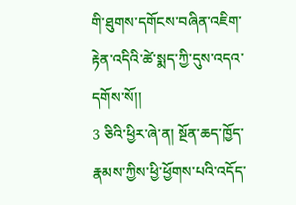གི་ཐུགས་དགོངས་བཞིན་འཇིག་རྟེན་འདིའི་ཚེ་སྨད་ཀྱི་དུས་འདའ་དགོས་སོ།།
3 ཅིའི་ཕྱིར་ཞེ་ན། སྔོན་ཆད་ཁྱོད་རྣམས་ཀྱིས་ཕྱི་ཕྱོགས་པའི་འདོད་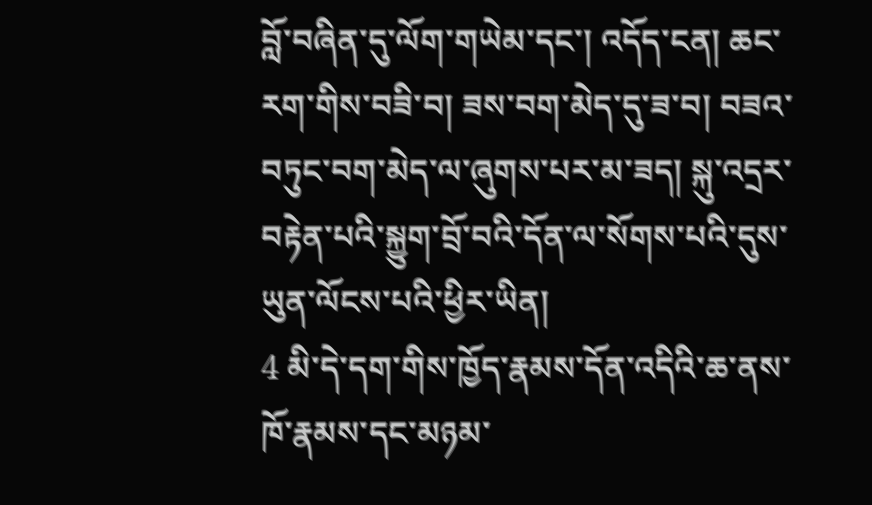བློ་བཞིན་དུ་ལོག་གཡེམ་དང་། འདོད་ངན། ཆང་རག་གིས་བཟི་བ། ཟས་བག་མེད་དུ་ཟ་བ། བཟའ་བཏུང་བག་མེད་ལ་ཞུགས་པར་མ་ཟད། སྐུ་འདྲར་བརྟེན་པའི་སྐྱུག་བྲོ་བའི་དོན་ལ་སོགས་པའི་དུས་ཡུན་ལོངས་པའི་ཕྱིར་ཡིན།
4 མི་དེ་དག་གིས་ཁྱོད་རྣམས་དོན་འདིའི་ཆ་ནས་ཁོ་རྣམས་དང་མཉམ་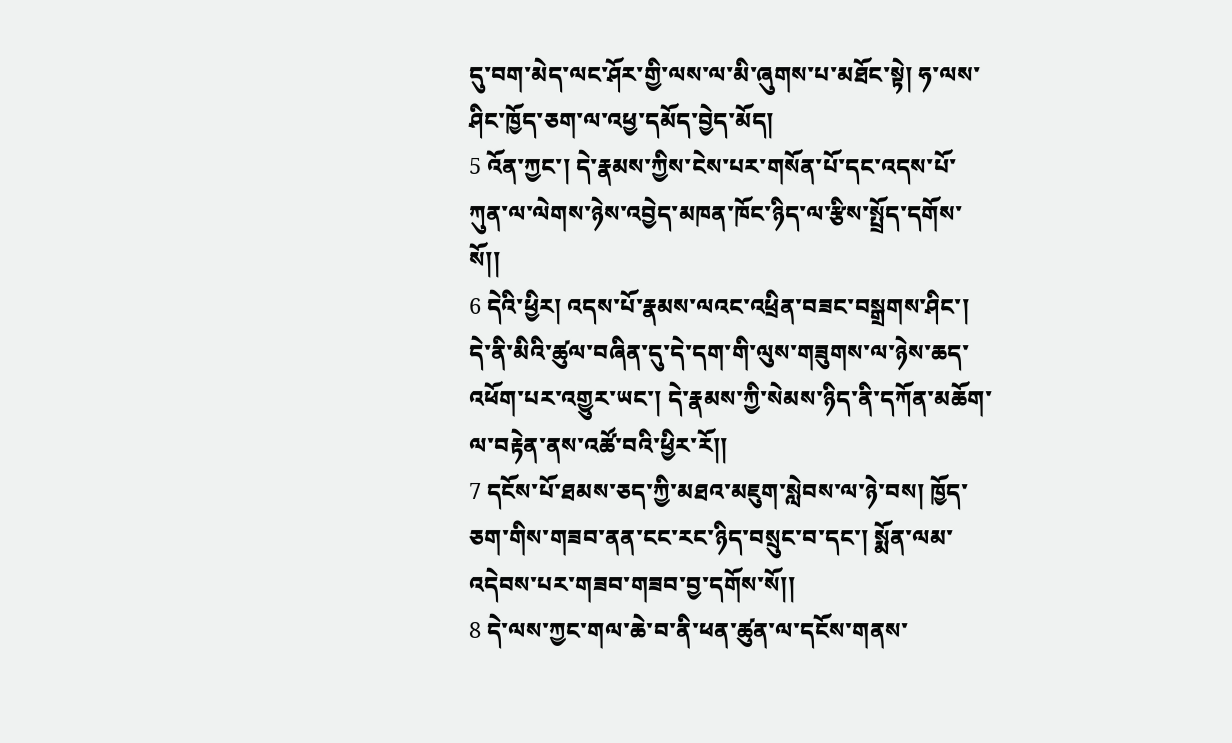དུ་བག་མེད་ལང་ཤོར་གྱི་ལས་ལ་མི་ཞུགས་པ་མཐོང་སྟེ། ཧ་ལས་ཤིང་ཁྱོད་ཅག་ལ་འཕྱ་དམོད་བྱེད་མོད།
5 འོན་ཀྱང་། དེ་རྣམས་ཀྱིས་ངེས་པར་གསོན་པོ་དང་འདས་པོ་ཀུན་ལ་ལེགས་ཉེས་འབྱེད་མཁན་ཁོང་ཉིད་ལ་རྩིས་སྤྲོད་དགོས་སོ།།
6 དེའི་ཕྱིར། འདས་པོ་རྣམས་ལའང་འཕྲིན་བཟང་བསྒྲགས་ཤིང་། དེ་ནི་མིའི་ཚུལ་བཞིན་དུ་དེ་དག་གི་ལུས་གཟུགས་ལ་ཉེས་ཆད་འཕོག་པར་འགྱུར་ཡང་། དེ་རྣམས་ཀྱི་སེམས་ཉིད་ནི་དཀོན་མཆོག་ལ་བརྟེན་ནས་འཚོ་བའི་ཕྱིར་རོ།།
7 དངོས་པོ་ཐམས་ཅད་ཀྱི་མཐའ་མཇུག་སླེབས་ལ་ཉེ་བས། ཁྱོད་ཅག་གིས་གཟབ་ནན་ངང་རང་ཉིད་བསྲུང་བ་དང་། སྨོན་ལམ་འདེབས་པར་གཟབ་གཟབ་བྱ་དགོས་སོ།།
8 དེ་ལས་ཀྱང་གལ་ཆེ་བ་ནི་ཕན་ཚུན་ལ་དངོས་གནས་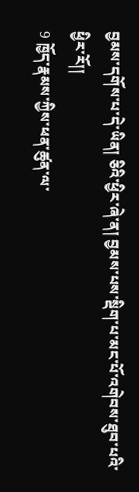བྱམས་དགོས་པ་དེ་ཡིན། ཅིའི་ཕྱིར་ཞེ་ན། བྱམས་པས་སྡིག་པ་མང་པོ་འགེབས་ཐུབ་པའི་ཕྱིར་རོ།།
9 ཁྱོད་རྣམས་ཀྱིས་ཕན་ཚུན་ལ་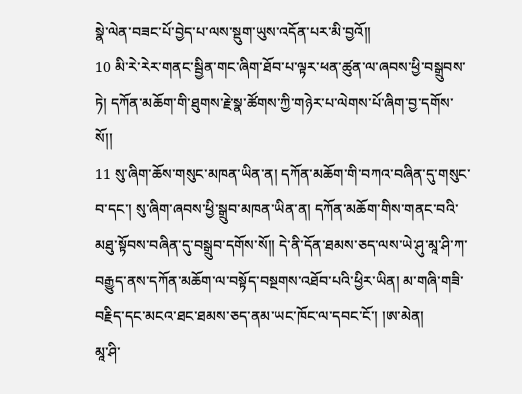སྣེ་ལེན་བཟང་པོ་བྱེད་པ་ལས་སྡུག་ཡུས་འདོན་པར་མི་བྱའོ།།
10 མི་རེ་རེར་གནང་སྦྱིན་གང་ཞིག་ཐོབ་པ་ལྟར་ཕན་ཚུན་ལ་ཞབས་ཕྱི་བསྒྲུབས་ཏེ། དཀོན་མཆོག་གི་ཐུགས་རྗེ་སྣ་ཚོགས་ཀྱི་གཉེར་པ་ལེགས་པོ་ཞིག་བྱ་དགོས་སོ།།
11 སུ་ཞིག་ཆོས་གསུང་མཁན་ཡིན་ན། དཀོན་མཆོག་གི་བཀའ་བཞིན་དུ་གསུང་བ་དང་། སུ་ཞིག་ཞབས་ཕྱི་སྒྲུབ་མཁན་ཡིན་ན། དཀོན་མཆོག་གིས་གནང་བའི་མཐུ་སྟོབས་བཞིན་དུ་བསྒྲུབ་དགོས་སོ།། དེ་ནི་དོན་ཐམས་ཅད་ལས་ཡེ་ཤུ་མཱ་ཤི་ཀ་བརྒྱུད་ནས་དཀོན་མཆོག་ལ་བསྟོད་བསྔགས་འཐོབ་པའི་ཕྱིར་ཡིན། མ་གཞི་གཟི་བརྗིད་དང་མངའ་ཐང་ཐམས་ཅད་ནམ་ཡང་ཁོང་ལ་དབང་ངོ་། །ཨ་མེན།
མཱ་ཤི་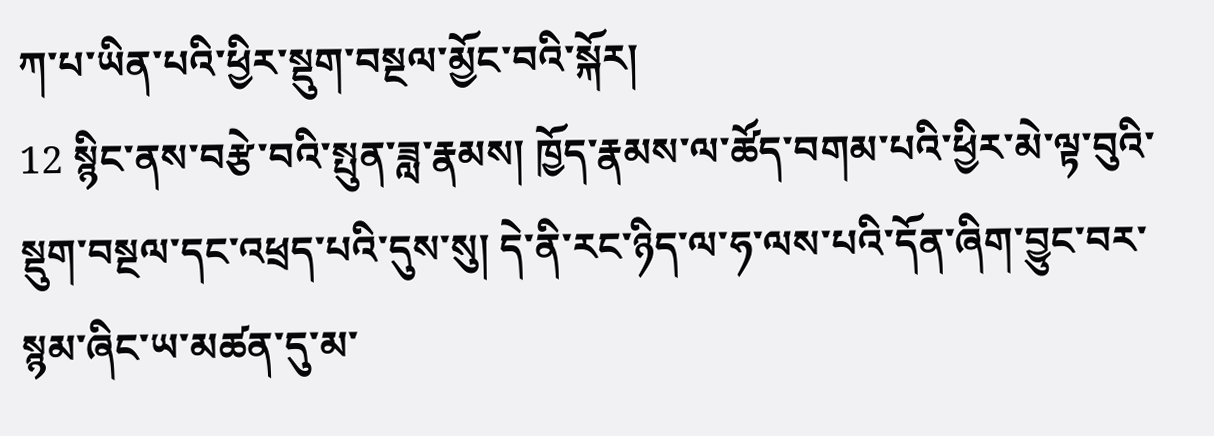ཀ་པ་ཡིན་པའི་ཕྱིར་སྡུག་བསྔལ་མྱོང་བའི་སྐོར།
12 སྙིང་ནས་བརྩེ་བའི་སྤུན་ཟླ་རྣམས། ཁྱོད་རྣམས་ལ་ཚོད་བགམ་པའི་ཕྱིར་མེ་ལྟ་བུའི་སྡུག་བསྔལ་དང་འཕྲད་པའི་དུས་སུ། དེ་ནི་རང་ཉིད་ལ་ཧ་ལས་པའི་དོན་ཞིག་བྱུང་བར་སྙམ་ཞིང་ཡ་མཚན་དུ་མ་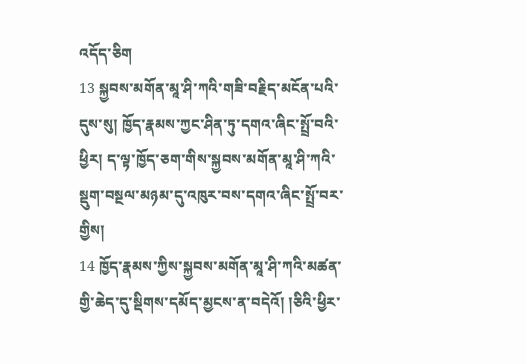འདོད་ཅིག
13 སྐྱབས་མགོན་མཱ་ཤི་ཀའི་གཟི་བརྗིད་མངོན་པའི་དུས་སུ། ཁྱོད་རྣམས་ཀྱང་ཤིན་ཏུ་དགའ་ཞིང་སྤྲོ་བའི་ཕྱིར། ད་ལྟ་ཁྱོད་ཅག་གིས་སྐྱབས་མགོན་མཱ་ཤི་ཀའི་སྡུག་བསྔལ་མཉམ་དུ་འཁུར་བས་དགའ་ཞིང་སྤྲོ་བར་གྱིས།
14 ཁྱོད་རྣམས་ཀྱིས་སྐྱབས་མགོན་མཱ་ཤི་ཀའི་མཚན་གྱི་ཆེད་དུ་སྡིགས་དམོད་མྱངས་ན་བདེའོ། །ཅིའི་ཕྱིར་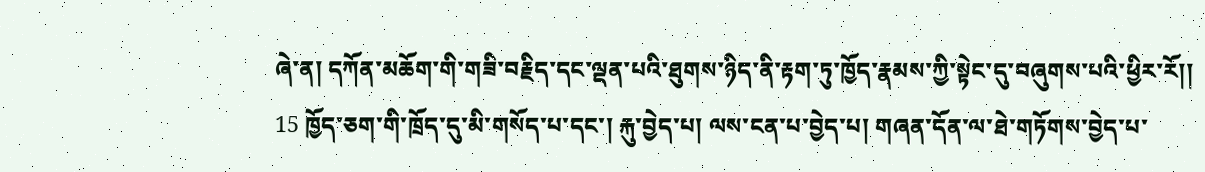ཞེ་ན། དཀོན་མཆོག་གི་གཟི་བརྗིད་དང་ལྡན་པའི་ཐུགས་ཉིད་ནི་རྟག་ཏུ་ཁྱོད་རྣམས་ཀྱི་སྟེང་དུ་བཞུགས་པའི་ཕྱིར་རོ།།
15 ཁྱོད་ཅག་གི་ཁྲོད་དུ་མི་གསོད་པ་དང་། རྐུ་བྱེད་པ། ལས་ངན་པ་བྱེད་པ། གཞན་དོན་ལ་ཐེ་གཏོགས་བྱེད་པ་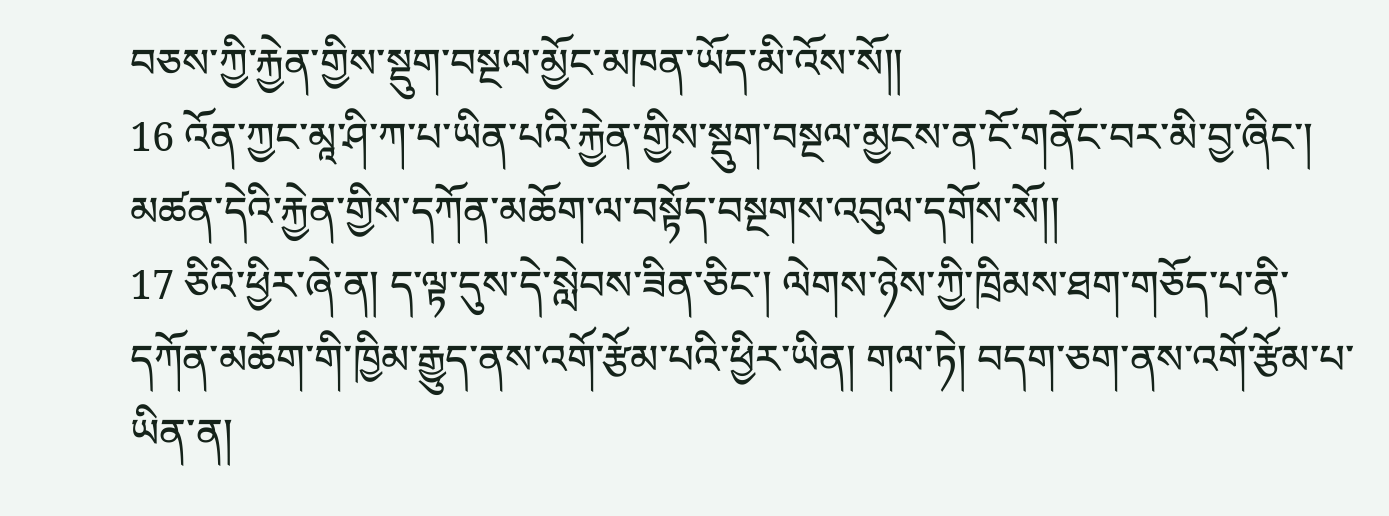བཅས་ཀྱི་རྐྱེན་གྱིས་སྡུག་བསྔལ་མྱོང་མཁན་ཡོད་མི་འོས་སོ།།
16 འོན་ཀྱང་མཱ་ཤི་ཀ་པ་ཡིན་པའི་རྐྱེན་གྱིས་སྡུག་བསྔལ་མྱངས་ན་ངོ་གནོང་བར་མི་བྱ་ཞིང་། མཚན་དེའི་རྐྱེན་གྱིས་དཀོན་མཆོག་ལ་བསྟོད་བསྔགས་འབུལ་དགོས་སོ།།
17 ཅིའི་ཕྱིར་ཞེ་ན། ད་ལྟ་དུས་དེ་སླེབས་ཟིན་ཅིང་། ལེགས་ཉེས་ཀྱི་ཁྲིམས་ཐག་གཅོད་པ་ནི་དཀོན་མཆོག་གི་ཁྱིམ་རྒྱུད་ནས་འགོ་རྩོམ་པའི་ཕྱིར་ཡིན། གལ་ཏེ། བདག་ཅག་ནས་འགོ་རྩོམ་པ་ཡིན་ན།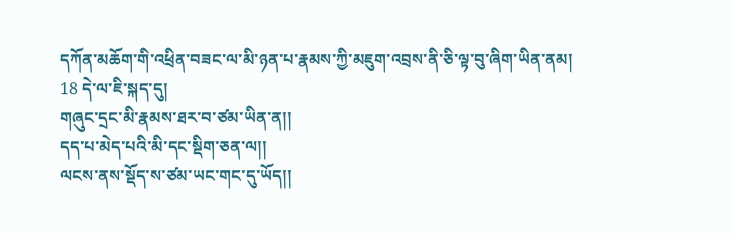དཀོན་མཆོག་གི་འཕྲིན་བཟང་ལ་མི་ཉན་པ་རྣམས་ཀྱི་མཇུག་འབྲས་ནི་ཅི་ལྟ་བུ་ཞིག་ཡིན་ནམ།
18 དེ་ལ་ཇི་སྐད་དུ།
གཞུང་དྲང་མི་རྣམས་ཐར་བ་ཙམ་ཡིན་ན།།
དད་པ་མེད་པའི་མི་དང་སྡིག་ཅན་ལ།།
ལངས་ནས་སྡོད་ས་ཙམ་ཡང་གང་དུ་ཡོད།།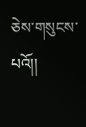ཅེས་གསུངས་པའོ།།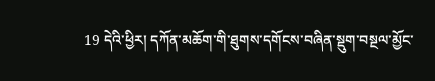19 དེའི་ཕྱིར། དཀོན་མཆོག་གི་ཐུགས་དགོངས་བཞིན་སྡུག་བསྔལ་མྱོང་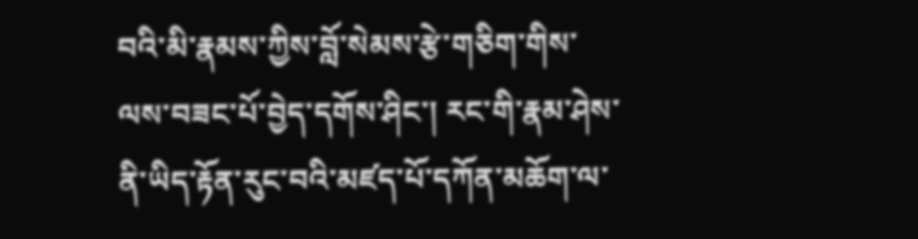བའི་མི་རྣམས་ཀྱིས་བློ་སེམས་རྩེ་གཅིག་གིས་ལས་བཟང་པོ་བྱེད་དགོས་ཤིང་། རང་གི་རྣམ་ཤེས་ནི་ཡིད་རྟོན་རུང་བའི་མཛད་པོ་དཀོན་མཆོག་ལ་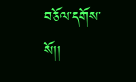བཅོལ་དགོས་སོ།།